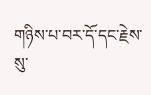གཉིས་པ་བར་དོ་དང་རྗེས་སུ་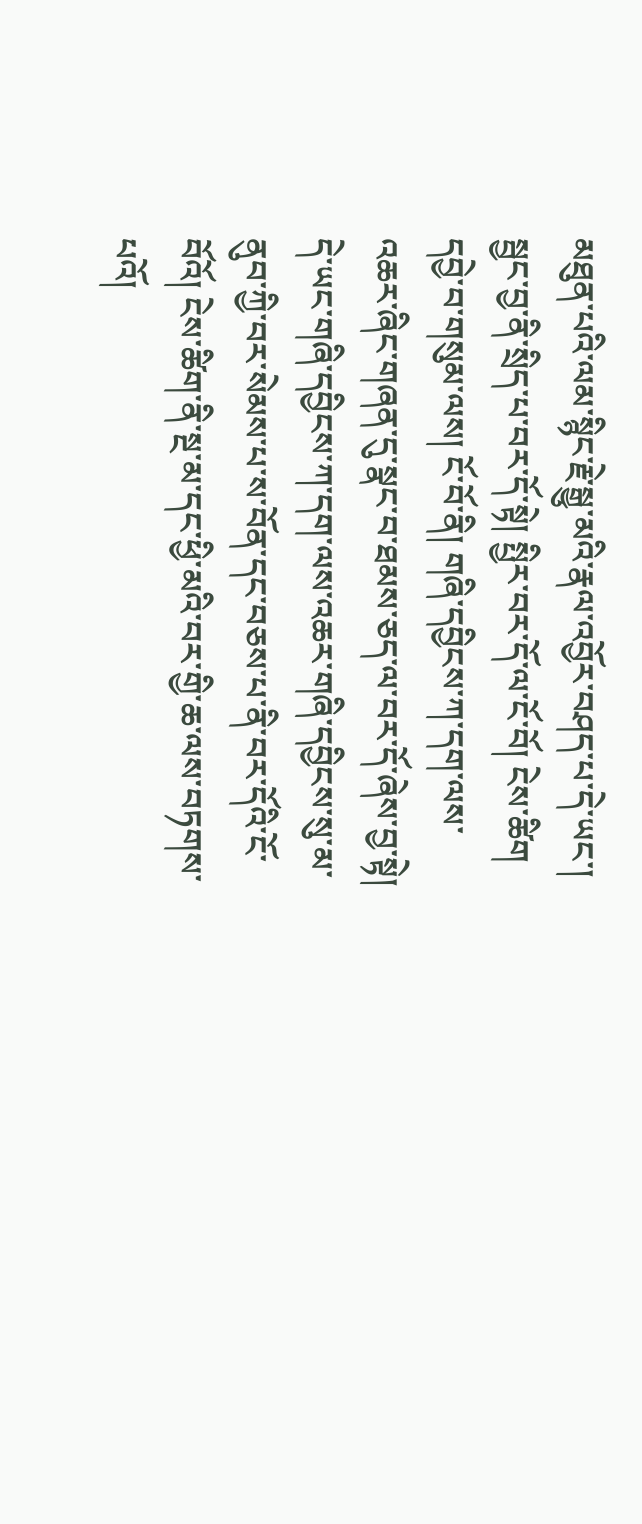མཐུན་པའི་ལམ་སྙིང་རྗེ་སྒྱུ་མའི་རྣལ་འབྱོར་བཤད་པ་དེ་ཡང་། སྦྱང་བྱ་ནི་སྲིད་པ་བར་དོ་སྟེ། སྤྱིར་བར་དོ་ལ་ངོ་བོ། ངེས་ཚིག དབྱེ་བ་གསུམ་ལས། ངོ་བོ་ནི། གཞི་དབྱིངས་ཀ་དག་ལས་འཆར་ཞིང་གཞན་དུ་སྣང་བ་ཐམས་ཅད་ལ་བར་དོ་ཞེས་བྱ་སྟེ། དེ་ཡང་གཞི་དབྱིངས་ཀ་དག་ལས་འཆར་གཞི་དབྱིངས་སུ་མ་ནུབ་ཀྱི་བར་སེམས་པ་ས་བོན་དང་བཅས་པ་ནི་བར་དོའི་ངོ་བོའོ། ངེས་ཚིག་ནི་སྔ་མ་དང་ཕྱི་མའི་བར་གྱི་ཆ་ལས་བཏགས་པའོ།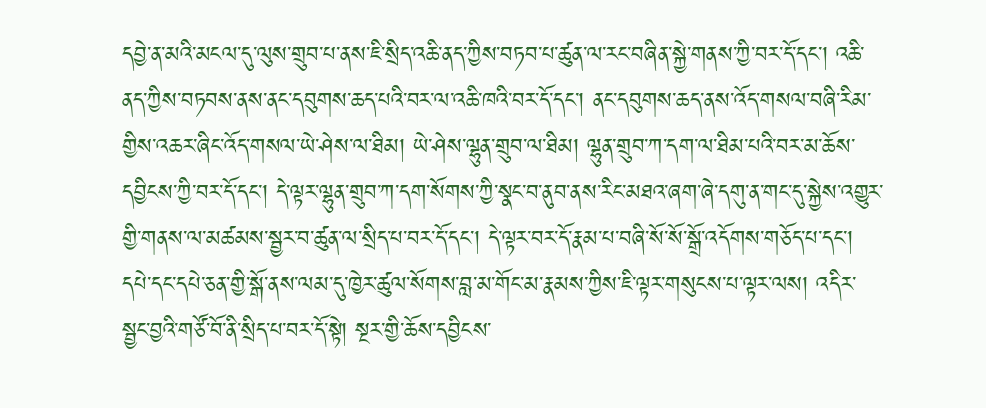དབྱེ་ན་མའི་མངལ་དུ་ལུས་གྲུབ་པ་ནས་ཇི་སྲིད་འཆི་ནད་ཀྱིས་བཏབ་པ་ཚུན་ལ་རང་བཞིན་སྐྱེ་གནས་ཀྱི་བར་དོ་དང་། འཆི་ནད་ཀྱིས་བཏབས་ནས་ནང་དབུགས་ཆད་པའི་བར་ལ་འཆི་ཁའི་བར་དོ་དང་། ནང་དབུགས་ཆད་ནས་འོད་གསལ་བཞི་རིམ་གྱིས་འཆར་ཞིང་འོད་གསལ་ཡེ་ཤེས་ལ་ཐིམ། ཡེ་ཤེས་ལྷུན་གྲུབ་ལ་ཐིམ། ལྷུན་གྲུབ་ཀ་དག་ལ་ཐིམ་པའི་བར་མ་ཆོས་དབྱིངས་ཀྱི་བར་དོ་དང་། དེ་ལྟར་ལྷུན་གྲུབ་ཀ་དག་སོགས་ཀྱི་སྣང་བ་ནུབ་ནས་རིང་མཐའ་ཞག་ཞེ་དགུ་ན་གང་དུ་སྐྱེས་འགྱུར་གྱི་གནས་ལ་མཚམས་སྦྱར་བ་ཚུན་ལ་སྲིད་པ་བར་དོ་དང་། དེ་ལྟར་བར་དོ་རྣམ་པ་བཞི་སོ་སོ་སྒྲོ་འདོགས་གཅོད་པ་དང་། དཔེ་དང་དཔེ་ཅན་གྱི་སྒོ་ནས་ལམ་དུ་ཁྱེར་ཚུལ་སོགས་བླ་མ་གོང་མ་རྣམས་ཀྱིས་ཇི་ལྟར་གསུངས་པ་ལྟར་ལས། འདིར་སྦྱང་བྱའི་གཙོ་བོ་ནི་སྲིད་པ་བར་དོ་སྟེ། སྔར་གྱི་ཆོས་དབྱིངས་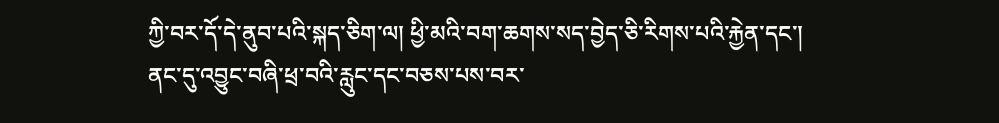ཀྱི་བར་དོ་དེ་ནུབ་པའི་སྐད་ཅིག་ལ། ཕྱི་མའི་བག་ཆགས་སད་བྱེད་ཅི་རིགས་པའི་རྐྱེན་དང་། ནང་དུ་འབྱུང་བཞི་ཕྲ་བའི་རླུང་དང་བཅས་པས་བར་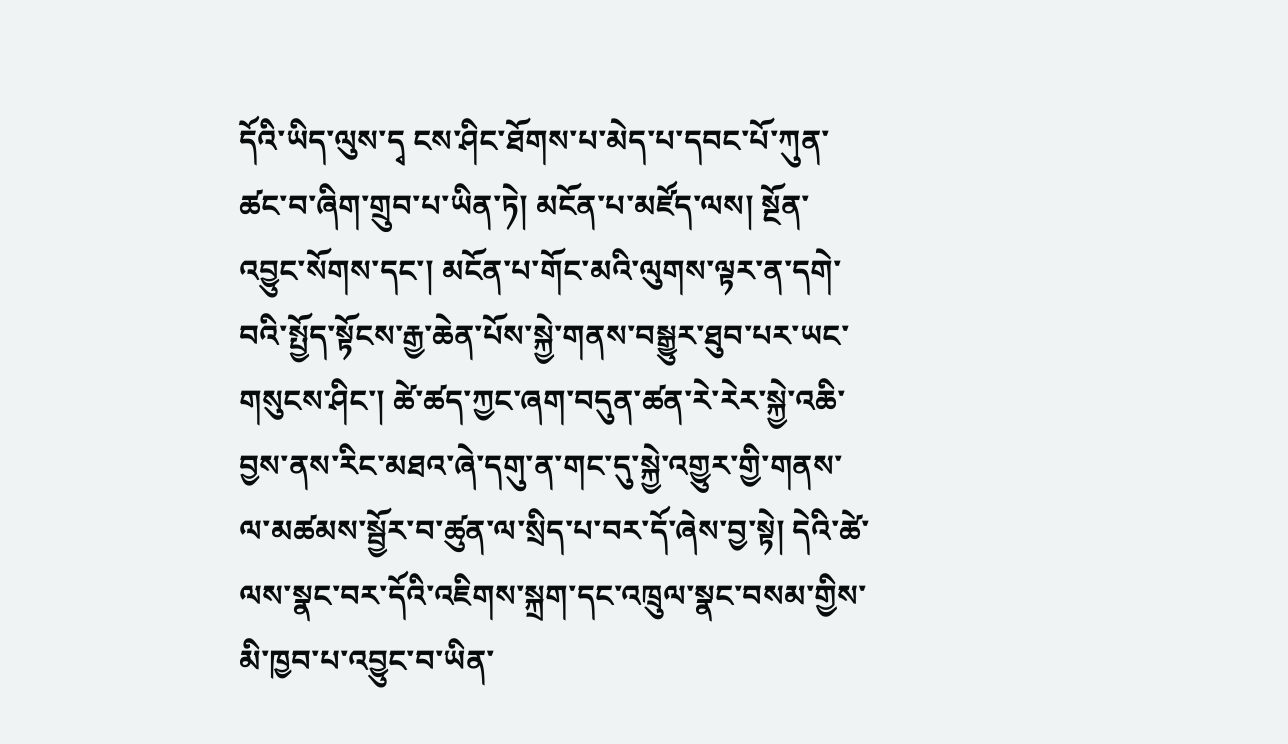དོའི་ཡིད་ལུས་དྭ ངས་ཤིང་ཐོགས་པ་མེད་པ་དབང་པོ་ཀུན་ཚང་བ་ཞིག་གྲུབ་པ་ཡིན་ཏེ། མངོན་པ་མཛོད་ལས། སྔོན་འབྱུང་སོགས་དང་། མངོན་པ་གོང་མའི་ལུགས་ལྟར་ན་དགེ་བའི་སྤྱོད་སྟོངས་རྒྱ་ཆེན་པོས་སྐྱེ་གནས་བསྒྱུར་ཐུབ་པར་ཡང་གསུངས་ཤིང་། ཚེ་ཚད་ཀྱང་ཞག་བདུན་ཚན་རེ་རེར་སྐྱེ་འཆི་བྱས་ནས་རིང་མཐའ་ཞེ་དགུ་ན་གང་དུ་སྐྱེ་འགྱུར་གྱི་གནས་ལ་མཚམས་སྦྱོར་བ་ཚུན་ལ་སྲིད་པ་བར་དོ་ཞེས་བྱ་སྟེ། དེའི་ཚེ་ལས་སྣང་བར་དོའི་འཇིགས་སྐྲག་དང་འཁྲུལ་སྣང་བསམ་གྱིས་མི་ཁྱབ་པ་འབྱུང་བ་ཡིན་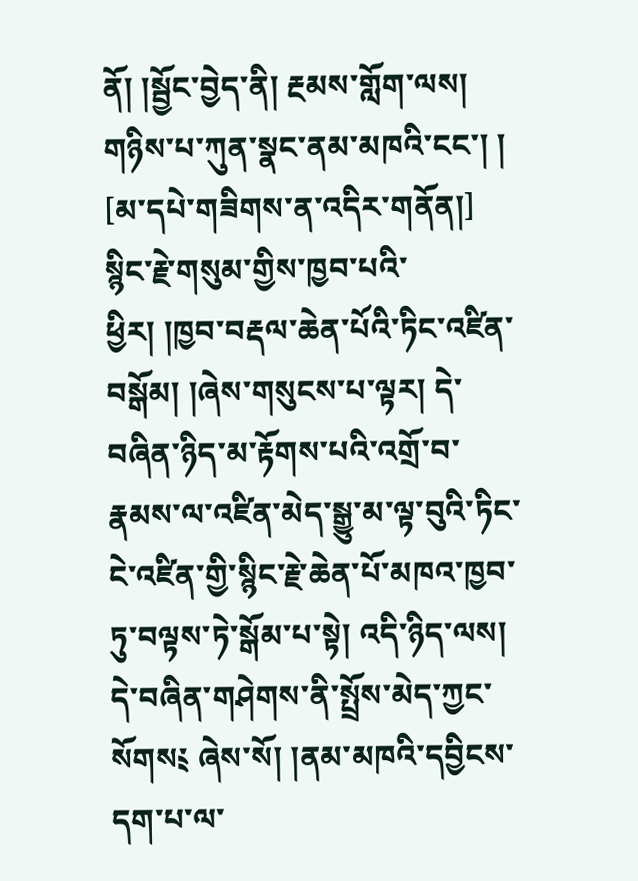ནོ། །སྦྱོང་བྱེད་ནི། རྔམས་གློག་ལས། གཉིས་པ་ཀུན་སྣང་ནམ་མཁའི་ངང་། །
[མ་དཔེ་གཟིགས་ན་འདིར་གནོན།]
སྙིང་རྗེ་གསུམ་གྱིས་ཁྱབ་པའི་ཕྱིར། །ཁྱབ་བརྡལ་ཆེན་པོའི་ཏིང་འཛིན་བསྒོམ། །ཞེས་གསུངས་པ་ལྟར། དེ་བཞིན་ཉིད་མ་རྟོགས་པའི་འགྲོ་བ་རྣམས་ལ་འཛིན་མེད་སྒྱུ་མ་ལྟ་བུའི་ཏིང་ངེ་འཛིན་གྱི་སྙིང་རྗེ་ཆེན་པོ་མཁའ་ཁྱབ་ཏུ་བལྟས་ཏེ་སྒོམ་པ་སྟེ། འདི་ཉིད་ལས། དེ་བཞིན་གཤེགས་ནི་སྤྲོས་མེད་ཀྱང་སོགས༴ ཞེས་སོ། །ནམ་མཁའི་དབྱིངས་དག་པ་ལ་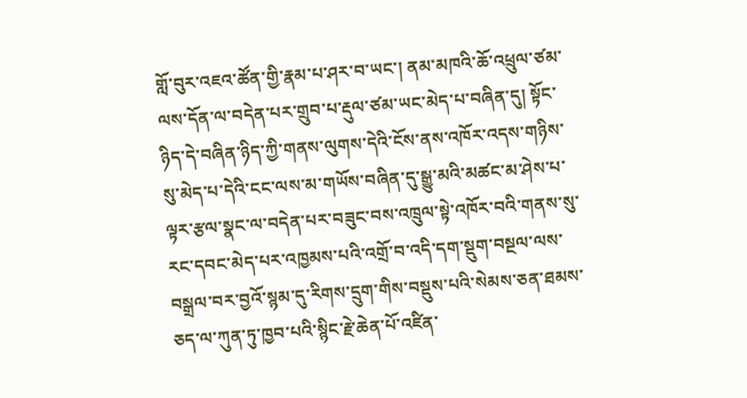གློ་བུར་འཇའ་ཚོན་གྱི་རྣམ་པ་ཤར་བ་ཡང་། ནམ་མཁའི་ཆོ་འཕྲུལ་ཙམ་ལས་དོན་ལ་བདེན་པར་གྲུབ་པ་རྡུལ་ཙམ་ཡང་མེད་པ་བཞིན་དུ། སྟོང་ཉིད་དེ་བཞིན་ཉིད་ཀྱི་གནས་ལུགས་དེའི་ངོས་ནས་འཁོར་འདས་གཉིས་སུ་མེད་པ་དེའི་ངང་ལས་མ་གཡོས་བཞིན་དུ་སྒྱུ་མའི་མཚང་མ་ཤེས་པ་ལྟར་རྩལ་སྣང་ལ་བདེན་པར་བཟུང་བས་འཁྲུལ་སྟེ་འཁོར་བའི་གནས་སུ་རང་དབང་མེད་པར་འཁྱམས་པའི་འགྲོ་བ་འདི་དག་སྡུག་བསྔལ་ལས་བསྒྲལ་བར་བྱའོ་སྙམ་དུ་རིགས་དྲུག་གིས་བསྡུས་པའི་སེམས་ཅན་ཐམས་ཅད་ལ་ཀུན་ཏུ་ཁྱབ་པའི་སྙིང་རྗེ་ཆེན་པོ་འཛིན་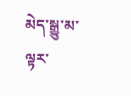མེད་སྒྱུ་མ་ལྟར་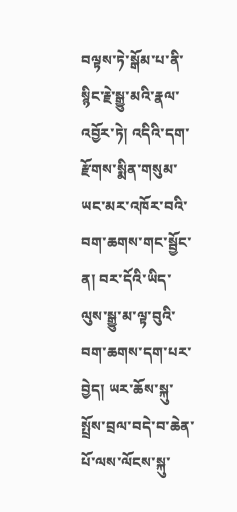བལྟས་ཏེ་སྒོམ་པ་ནི་སྙིང་རྗེ་སྒྱུ་མའི་རྣལ་འབྱོར་ཏེ། འདིའི་དག་རྫོགས་སྨིན་གསུམ་ཡང་མར་འཁོར་བའི་བག་ཆགས་གང་སྦྱོང་ན། བར་དོའི་ཡིད་ལུས་སྒྱུ་མ་ལྟ་བུའི་བག་ཆགས་དག་པར་བྱེད། ཡར་ཆོས་སྐུ་སྤྲོས་བྲལ་བདེ་བ་ཆེན་པོ་ལས་ལོངས་སྐུ་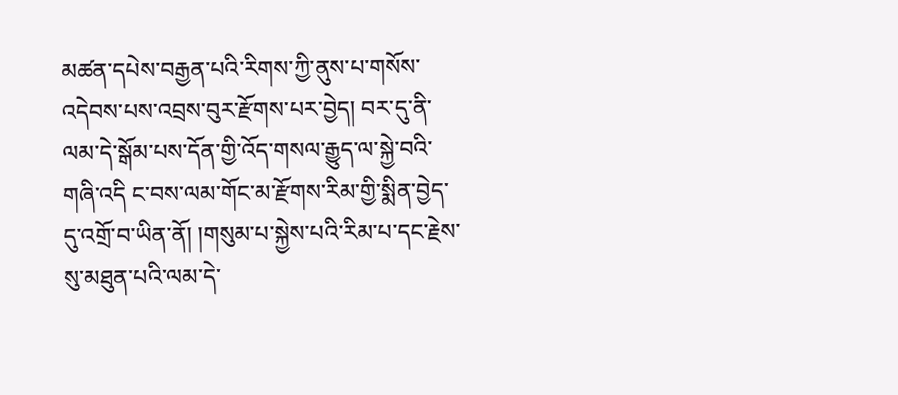མཚན་དཔེས་བརྒྱན་པའི་རིགས་ཀྱི་ནུས་པ་གསོས་འདེབས་པས་འབྲས་བུར་རྫོགས་པར་བྱེད། བར་དུ་ནི་ལམ་དེ་སྒོམ་པས་དོན་གྱི་འོད་གསལ་རྒྱུད་ལ་སྐྱེ་བའི་གཞི་འདི ང་བས་ལམ་གོང་མ་རྫོགས་རིམ་གྱི་སྨིན་བྱེད་དུ་འགྲོ་བ་ཡིན་ནོ། །གསུམ་པ་སྐྱེས་པའི་རིམ་པ་དང་རྗེས་སུ་མཐུན་པའི་ལམ་དེ་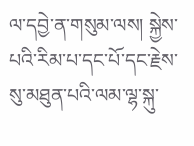ལ་དབྱེ་ན་གསུམ་ལས། སྐྱེས་པའི་རིམ་པ་དང་པོ་དང་རྗེས་སུ་མཐུན་པའི་ལམ་ལྷ་སྐུ་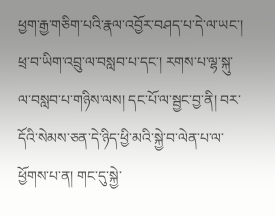ཕྱག་རྒྱ་གཅིག་པའི་རྣལ་འབྱོར་བཤད་པ་དེ་ལ་ཡང་། ཕྲ་བ་ཡིག་འབྲུ་ལ་བསླབ་པ་དང་། རགས་པ་ལྷ་སྐུ་ལ་བསླབ་པ་གཉིས་ལས། དང་པོ་ལ་སྦྱང་བྱ་ནི། བར་དོའི་སེམས་ཅན་དེ་ཉིད་ཕྱི་མའི་སྐྱེ་བ་ལེན་པ་ལ་ཕྱོགས་པ་ན། གང་དུ་སྐྱེ་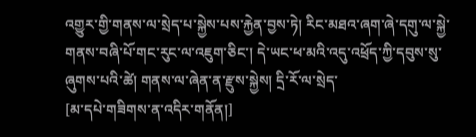འགྱུར་གྱི་གནས་ལ་སྲེད་པ་སྐྱེས་པས་རྐྱེན་བྱས་ཏེ། རིང་མཐའ་ཞག་ཞེ་དགུ་ལ་སྐྱེ་གནས་བཞི་པོ་གང་རུང་ལ་འཇུག་ཅིང་། དེ་ཡང་ཕ་མའི་འདུ་འཕྲོད་ཀྱི་དབུས་སུ་ཞུགས་པའི་ཚེ། གནས་ལ་ཞེན་ན་རྫུས་སྐྱེས། དྲི་རོ་ལ་སྲེད་
[མ་དཔེ་གཟིགས་ན་འདིར་གནོན།]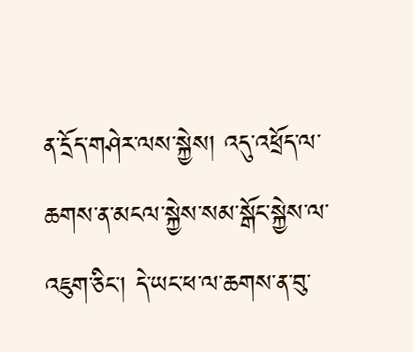ན་དྲོད་གཤེར་ལས་སྐྱེས། འདུ་འཕྲོད་ལ་ཆགས་ན་མངལ་སྐྱེས་སམ་སྒོང་སྐྱེས་ལ་འཇུག་ཅིང་། དེ་ཡང་ཕ་ལ་ཆགས་ན་བུ་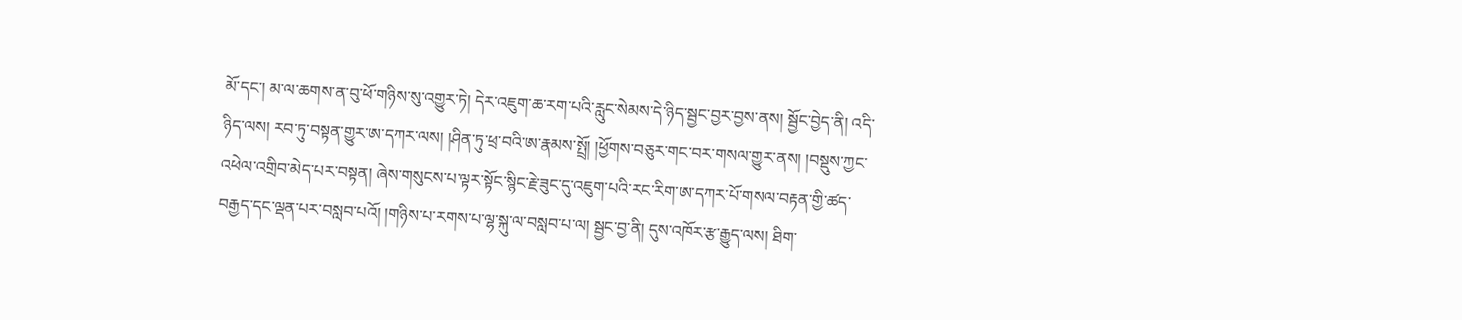མོ་དང་། མ་ལ་ཆགས་ན་བུ་ཕོ་གཉིས་སུ་འགྱུར་ཏེ། དེར་འཇུག་ཆ་རག་པའི་རླུང་སེམས་དེ་ཉིད་སྦྱང་བྱར་བྱས་ནས། སྦྱོང་བྱེད་ནི། འདི་ཉིད་ལས། རབ་ཏུ་བསྟན་གྱུར་ཨ་དཀར་ལས། །ཤིན་ཏུ་ཕྲ་བའི་ཨ་རྣམས་སྤྲོ། །ཕྱོགས་བཅུར་གང་བར་གསལ་གྱུར་ནས། །བསྡུས་ཀྱང་འཕེལ་འགྲིབ་མེད་པར་བསྟན། ཞེས་གསུངས་པ་ལྟར་སྟོང་སྙིང་རྗེ་ཟུང་དུ་འཇུག་པའི་རང་རིག་ཨ་དཀར་པོ་གསལ་བརྟན་གྱི་ཚད་བརྒྱད་དང་ལྡན་པར་བསླབ་པའོ། །གཉིས་པ་རགས་པ་ལྷ་སྐུ་ལ་བསླབ་པ་ལ། སྦྱང་བྱ་ནི། དུས་འཁོར་རྩ་རྒྱུད་ལས། ཐིག་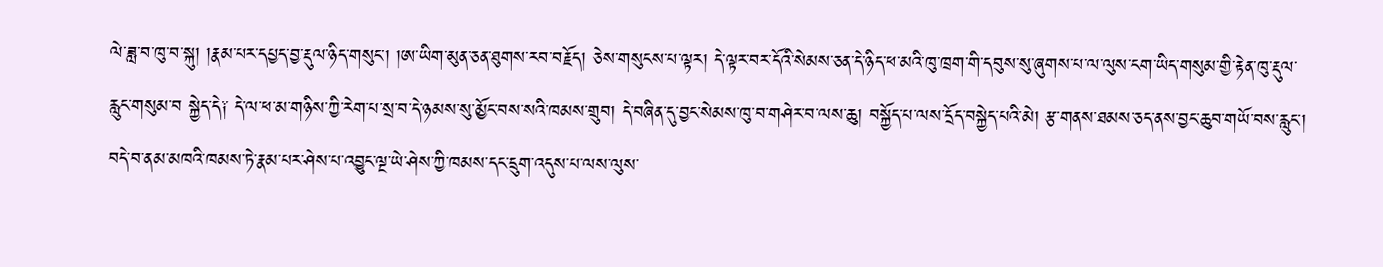ལེ་ཟླ་བ་ཁུ་བ་སྐུ། །རྣམ་པར་དཔྱད་བྱ་རྡུལ་ཉིད་གསུང་། །ཨ་ཡིག་མུན་ཅན་ཐུགས་རབ་བརྗོད། ཅེས་གསུངས་པ་ལྟར། དེ་ལྟར་བར་དོའི་སེམས་ཅན་དེ་ཉིད་ཕ་མའི་ཁུ་ཁྲག་གི་དབུས་སུ་ཞུགས་པ་ལ་ལུས་ངག་ཡིད་གསུམ་གྱི་རྟེན་ཁུ་རྡུལ་རླུང་གསུམ་བ སྐྱེད་དེ༑ དེ་ལ་ཕ་མ་གཉིས་ཀྱི་རེག་པ་སྲ་བ་དེ་ཉམས་སུ་མྱོང་བས་སའི་ཁམས་གྲུབ། དེ་བཞིན་དུ་བྱང་སེམས་ཁུ་བ་གཤེར་བ་ལས་ཆུ། བསྐྱོད་པ་ལས་དྲོད་བསྐྱེད་པའི་མེ། རྩ་གནས་ཐམས་ཅད་ནས་བྱང་ཆུབ་གཡོ་བས་རླུང་། བདེ་བ་ནམ་མཁའི་ཁམས་ཏེ་རྣམ་པར་ཤེས་པ་འབྱུང་ལྔ་ཡེ་ཤེས་ཀྱི་ཁམས་དང་དྲུག་འདུས་པ་ལས་ལུས་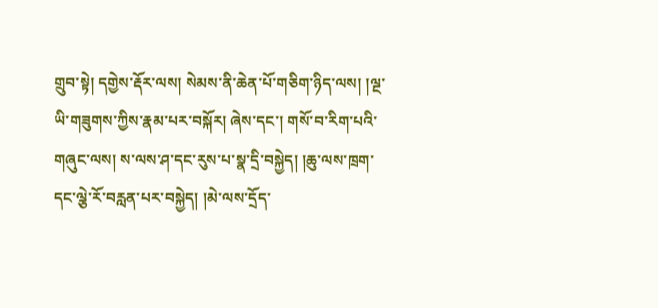གྲུབ་སྟེ། དགྱེས་རྡོར་ལས། སེམས་ནི་ཆེན་པོ་གཅིག་ཉིད་ལས། །ལྔ་ཡི་གཟུགས་ཀྱིས་རྣམ་པར་བསྐོར། ཞེས་དང་། གསོ་བ་རིག་པའི་གཞུང་ལས། ས་ལས་ཤ་དང་རུས་པ་སྣ་དྲི་བསྐྱེད། །ཆུ་ལས་ཁྲག་དང་ལྕེ་རོ་བརླན་པར་བསྐྱེད། །མེ་ལས་དྲོད་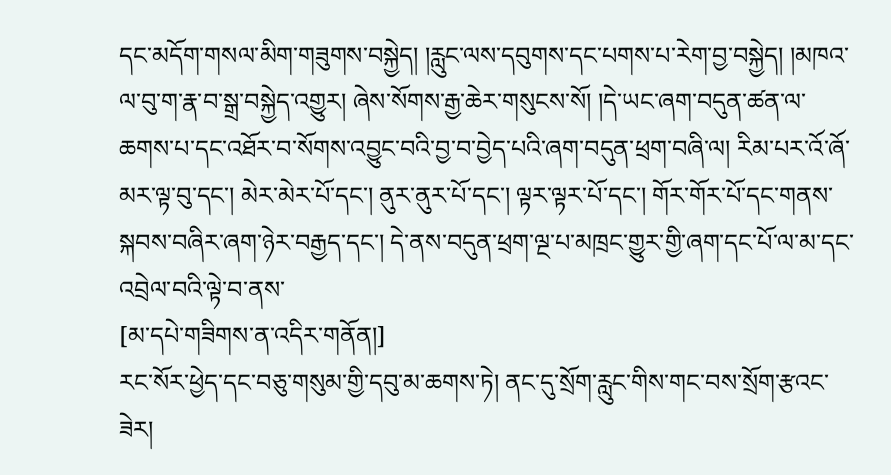དང་མདོག་གསལ་མིག་གཟུགས་བསྐྱེད། །རླུང་ལས་དབུགས་དང་པགས་པ་རེག་བྱ་བསྐྱེད། །མཁའ་ལ་བུ་ག་རྣ་བ་སྒྲ་བསྐྱེད་འགྱུར། ཞེས་སོགས་རྒྱ་ཆེར་གསུངས་སོ། །དེ་ཡང་ཞག་བདུན་ཚན་ལ་ཆགས་པ་དང་འཐོར་བ་སོགས་འབྱུང་བའི་བྱ་བ་བྱེད་པའི་ཞག་བདུན་ཕྲག་བཞི་ལ། རིམ་པར་འོ་ཞོ་མར་ལྟ་བུ་དང་། མེར་མེར་པོ་དང་། ནུར་ནུར་པོ་དང་། ལྟར་ལྟར་པོ་དང་། གོར་གོར་པོ་དང་གནས་སྐབས་བཞིར་ཞག་ཉེར་བརྒྱད་དང་། དེ་ནས་བདུན་ཕྲག་ལྔ་པ་མཁྲང་གྱུར་གྱི་ཞག་དང་པོ་ལ་མ་དང་འབྲེལ་བའི་ལྟེ་བ་ནས་
[མ་དཔེ་གཟིགས་ན་འདིར་གནོན།]
རང་སོར་ཕྱེད་དང་བཅུ་གསུམ་གྱི་དབུ་མ་ཆགས་ཏེ། ནང་དུ་སྲོག་རླུང་གིས་གང་བས་སྲོག་རྩའང་ཟེར།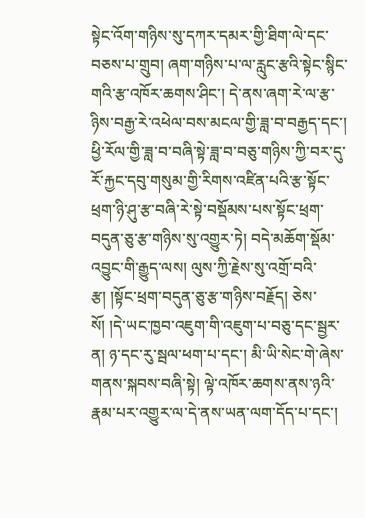སྟེང་འོག་གཉིས་སུ་དཀར་དམར་གྱི་ཐིག་ལེ་དང་བཅས་པ་གྲུབ། ཞག་གཉིས་པ་ལ་རླུང་རྩའི་སྟེང་སྙིང་གའི་རྩ་འཁོར་ཆགས་ཤིང་། དེ་ནས་ཞག་རེ་ལ་རྩ་ཉིས་བརྒྱ་རེ་འཕེལ་བས་མངལ་གྱི་ཟླ་བ་བརྒྱད་དང་། ཕྱི་རོལ་གྱི་ཟླ་བ་བཞི་སྟེ་ཟླ་བ་བཅུ་གཉིས་ཀྱི་བར་དུ་རོ་རྐྱང་དབུ་གསུམ་གྱི་རིགས་འཛིན་པའི་རྩ་སྟོང་ཕྲག་ཉི་ཤུ་རྩ་བཞི་རེ་སྟེ་བསྡོམས་པས་སྟོང་ཕྲག་བདུན་ཅུ་རྩ་གཉིས་སུ་འགྱུར་ཏེ། བདེ་མཆོག་སྡོམ་འབྱུང་གི་རྒྱུད་ལས། ལུས་ཀྱི་རྗེས་སུ་འགྲོ་བའི་རྩ། །སྟོང་ཕྲག་བདུན་ཅུ་རྩ་གཉིས་བརྗོད། ཅེས་སོ། །དེ་ཡང་ཁྱབ་འཇུག་གི་འཇུག་པ་བཅུ་དང་སྦྱར་ན། ཉ་དང་རུ་སྦལ་ཕག་པ་དང་། མི་ཡི་སེང་གེ་ཞེས་གནས་སྐབས་བཞི་སྟེ། ལྟེ་འཁོར་ཆགས་ནས་ཉའི་རྣམ་པར་འགྱུར་ལ་དེ་ནས་ཡན་ལག་དོད་པ་དང་།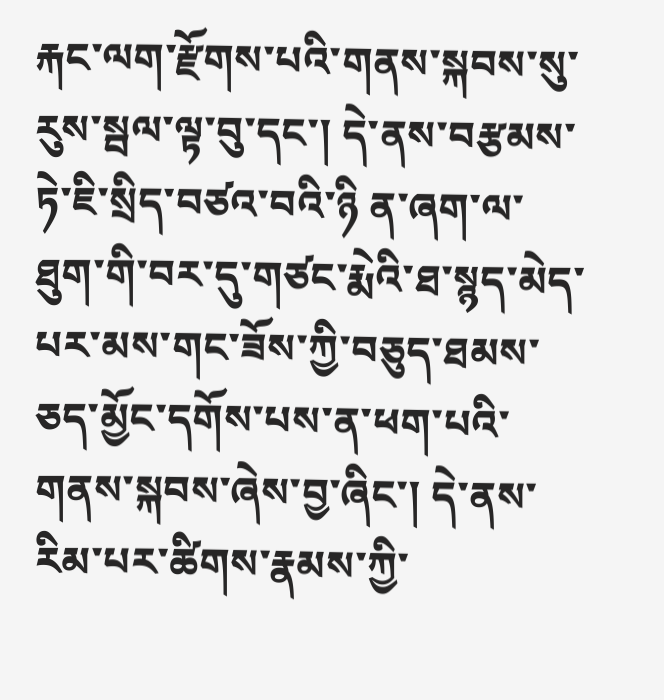རྐང་ལག་རྫོགས་པའི་གནས་སྐབས་སུ་རུས་སྦལ་ལྟ་བུ་དང་། དེ་ནས་བརྩམས་ཏེ་ཇི་སྲིད་བཙའ་བའི་ཉི ན་ཞག་ལ་ཐུག་གི་བར་དུ་གཙང་རྨེའི་ཐ་སྙད་མེད་པར་མས་གང་ཟོས་ཀྱི་བཅུད་ཐམས་ཅད་མྱོང་དགོས་པས་ན་ཕག་པའི་གནས་སྐབས་ཞེས་བྱ་ཞིང་། དེ་ནས་རིམ་པར་ཚིགས་རྣམས་ཀྱི་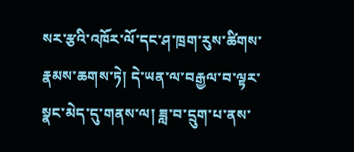སར་རྩའི་འཁོར་ལོ་དང་ཤ་ཁྲག་རུས་ཚིགས་རྣམས་ཆགས་ཏེ། དེ་ཡན་ལ་བརྒྱལ་བ་ལྟར་སྣང་མེད་དུ་གནས་ལ། ཟླ་བ་དྲུག་པ་ནས་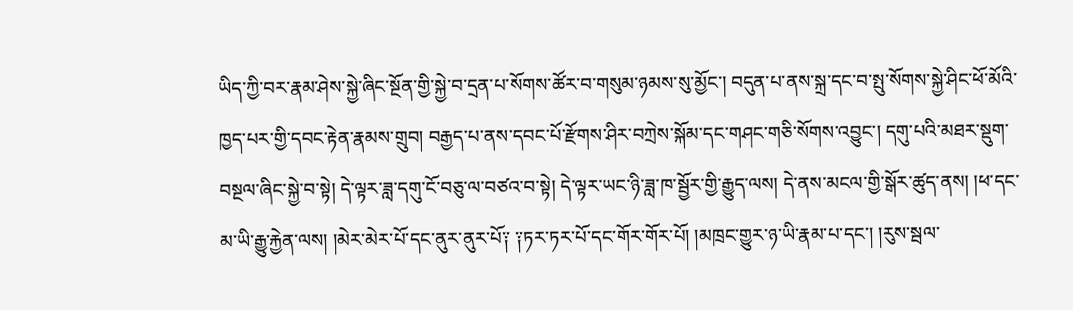ཡིད་ཀྱི་བར་རྣམ་ཤེས་སྐྱེ་ཞིང་སྔོན་གྱི་སྐྱེ་བ་དྲན་པ་སོགས་ཚོར་བ་གསུམ་ཉམས་སུ་མྱོང་། བདུན་པ་ནས་སྐྲ་དང་བ་སྤུ་སོགས་སྐྱེ་ཤིང་ཕོ་མོའི་ཁྱད་པར་གྱི་དབང་རྟེན་རྣམས་གྲུབ། བརྒྱད་པ་ནས་དབང་པོ་རྫོགས་ཤིར་བཀྲེས་སྐོམ་དང་གཤང་གཅི་སོགས་འབྱུང་། དགུ་པའི་མཐར་སྡུག་བསྔལ་ཞིང་སྐྱེ་བ་སྟེ། དེ་ལྟར་ཟླ་དགུ་ངོ་བཅུ་ལ་བཙའ་བ་སྟེ། དེ་ལྟར་ཡང་ཉི་ཟླ་ཁ་སྦྱོར་གྱི་རྒྱུད་ལས། དེ་ནས་མངལ་གྱི་སྒོར་ཚུད་ནས། །ཕ་དང་མ་ཡི་རྒྱུ་རྐྱེན་ལས། །མེར་མེར་པོ་དང་ནུར་ནུར་པོ༑ ༑ཏར་ཏར་པོ་དང་གོར་གོར་པོ། །མཁྲང་གྱུར་ཉ་ཡི་རྣམ་པ་དང་། །རུས་སྦལ་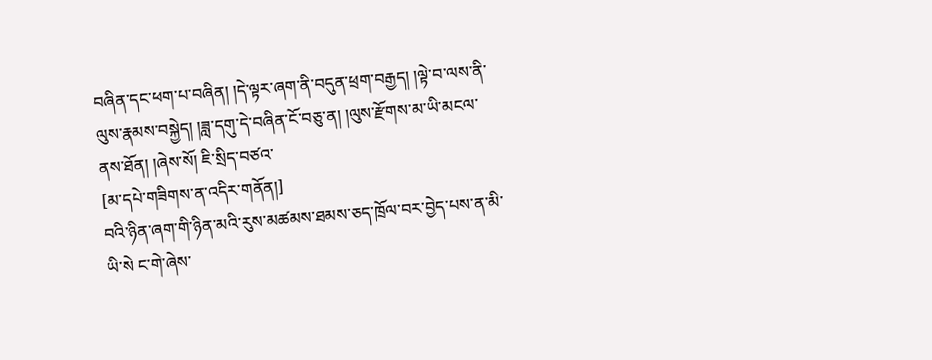བཞིན་དང་ཕག་པ་བཞིན། །དེ་ལྟར་ཞག་ནི་བདུན་ཕྲག་བརྒྱད། །ལྟེ་བ་ལས་ནི་ལུས་རྣམས་བསྐྱེད། །ཟླ་དགུ་དེ་བཞིན་ངོ་བཅུ་ན། །ལུས་རྫོགས་མ་ཡི་མངལ་ནས་ཐོན། །ཞེས་སོ། ཇི་སྲིད་བཙའ་
[མ་དཔེ་གཟིགས་ན་འདིར་གནོན།]
བའི་ཉིན་ཞག་གི་ཉིན་མའི་རུས་མཚམས་ཐམས་ཅད་ཁྲོལ་བར་བྱེད་པས་ན་མི་ཡི་སེ ང་གེ་ཞེས་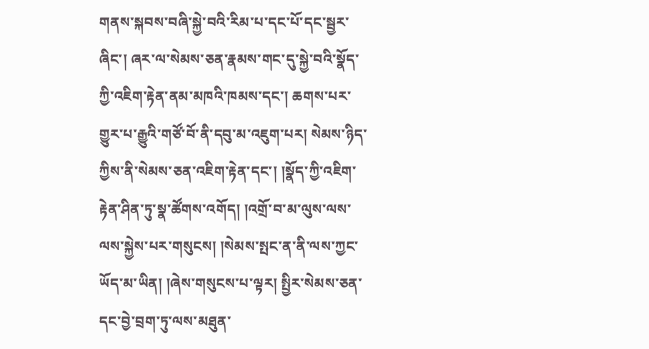གནས་སྐབས་བཞི་སྐྱེ་བའི་རིམ་པ་དང་པོ་དང་སྦྱར་ཞིང་། ཞར་ལ་སེམས་ཅན་རྣམས་གང་དུ་སྐྱེ་བའི་སྣོད་ཀྱི་འཇིག་རྟེན་ནམ་མཁའི་ཁམས་དང་། ཆགས་པར་གྱུར་པ་རྒྱུའི་གཙོ་བོ་ནི་དབུ་མ་འཇུག་པར། སེམས་ཉིད་ཀྱིས་ནི་སེམས་ཅན་འཇིག་རྟེན་དང་། །སྣོད་ཀྱི་འཇིག་རྟེན་ཤིན་ཏུ་སྣ་ཚོགས་འགོད། །འགྲོ་བ་མ་ལུས་ལས་ལས་སྐྱེས་པར་གསུངས། །སེམས་སྤང་ན་ནི་ལས་ཀྱང་ཡོད་མ་ཡིན། །ཞེས་གསུངས་པ་ལྟར། སྤྱིར་སེམས་ཅན་དང་བྱེ་བྲག་ཏུ་ལས་མཐུན་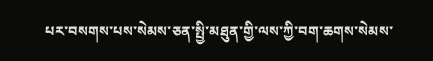པར་བསགས་པས་སེམས་ཅན་སྤྱི་མཐུན་གྱི་ལས་ཀྱི་བག་ཆགས་སེམས་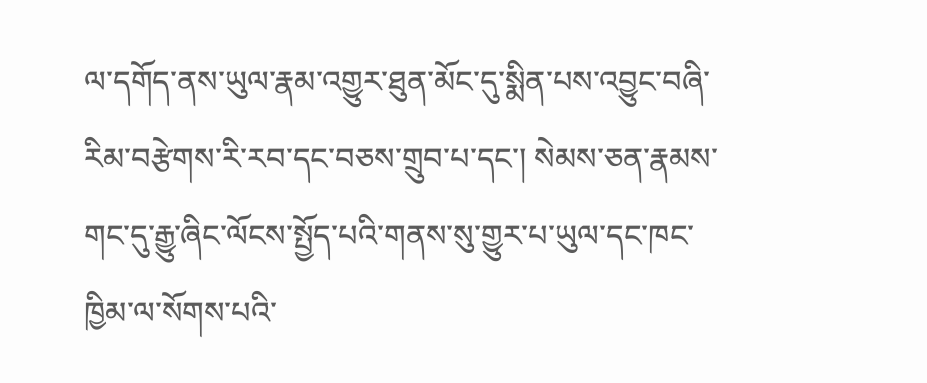ལ་དགོད་ནས་ཡུལ་རྣམ་འགྱུར་ཐུན་མོང་དུ་སྨིན་པས་འབྱུང་བཞི་རིམ་བརྩེགས་རི་རབ་དང་བཅས་གྲུབ་པ་དང་། སེམས་ཅན་རྣམས་གང་དུ་རྒྱུ་ཞིང་ལོངས་སྤྱོད་པའི་གནས་སུ་གྱུར་པ་ཡུལ་དང་ཁང་ཁྱིམ་ལ་སོགས་པའི་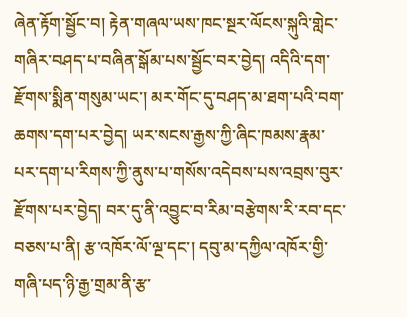ཞེན་རྟོག་སྦྱོང་བ། རྟེན་གཞལ་ཡས་ཁང་སྔར་ལོངས་སྐུའི་གླེང་གཞིར་བཤད་པ་བཞིན་སྒོམ་པས་སྦྱོང་བར་བྱེད། འདིའི་དག་རྫོགས་སྨིན་གསུམ་ཡང་། མར་གོང་དུ་བཤད་མ་ཐག་པའི་བག་ཆགས་དག་པར་བྱེད། ཡར་སངས་རྒྱས་ཀྱི་ཞིང་ཁམས་རྣམ་པར་དག་པ་རིགས་ཀྱི་ནུས་པ་གསོས་འདེབས་པས་འབྲས་བུར་རྫོགས་པར་བྱེད། བར་དུ་ནི་འབྱུང་བ་རིམ་བརྩེགས་རི་རབ་དང་བཅས་པ་ནི། རྩ་འཁོར་ལོ་ལྔ་དང་། དབུ་མ་དཀྱིལ་འཁོར་གྱི་གཞི་པད་ཉི་རྒྱ་གྲམ་ནི་རྩ་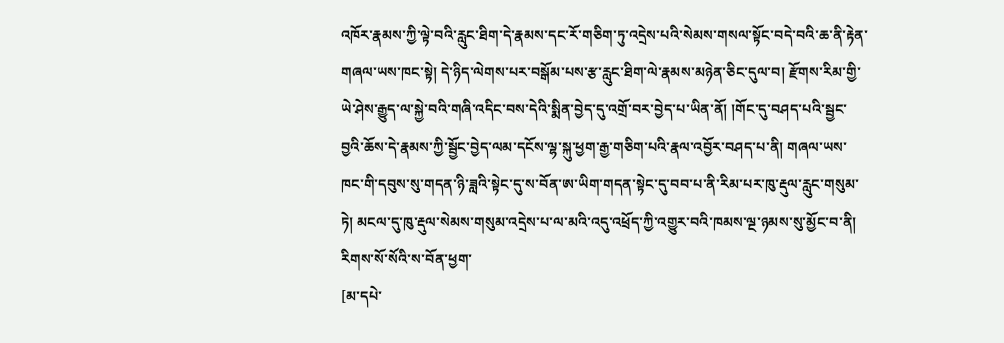འཁོར་རྣམས་ཀྱི་ལྟེ་བའི་རླུང་ཐིག་དེ་རྣམས་དང་རོ་གཅིག་ཏུ་འདྲེས་པའི་སེམས་གསལ་སྟོང་བདེ་བའི་ཆ་ནི་རྟེན་གཞལ་ཡས་ཁང་སྟེ། དེ་ཉིད་ལེགས་པར་བསྒོམ་པས་རྩ་རླུང་ཐིག་ལེ་རྣམས་མཉེན་ཅིང་དུལ་བ། རྫོགས་རིམ་གྱི་ཡེ་ཤེས་རྒྱུད་ལ་སྐྱེ་བའི་གཞི་འདིང་བས་དེའི་སྨིན་བྱེད་དུ་འགྲོ་བར་བྱེད་པ་ཡིན་ནོ། །གོང་དུ་བཤད་པའི་སྦྱང་བྱའི་ཆོས་དེ་རྣམས་ཀྱི་སྦྱོང་བྱེད་ལམ་དངོས་ལྷ་སྐུ་ཕྱག་རྒྱ་གཅིག་པའི་རྣལ་འབྱོར་བཤད་པ་ནི། གཞལ་ཡས་ཁང་གི་དབུས་སུ་གདན་ཉི་ཟླའི་སྟེང་དུ་ས་བོན་ཨ་ཡིག་གདན་སྟེང་དུ་བབ་པ་ནི་རིམ་པར་ཁུ་རྡུལ་རླུང་གསུམ་ཏེ། མངལ་དུ་ཁུ་རྡུལ་སེམས་གསུམ་འདྲེས་པ་ལ་མའི་འདུ་འཕྲོད་ཀྱི་འགྱུར་བའི་ཁམས་ལྔ་ཉམས་སུ་མྱོང་བ་ནི། རིགས་སོ་སོའི་ས་བོན་ཕྱག་
[མ་དཔེ་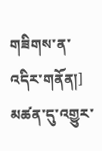གཟིགས་ན་འདིར་གནོན།]
མཚན་དུ་འགྱུར་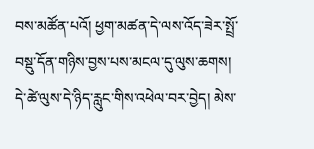བས་མཚོན་པའོ། ཕྱག་མཚན་དེ་ལས་འོད་ཟེར་སྤྲོ་བསྡུ་དོན་གཉིས་བྱས་པས་མངལ་དུ་ལུས་ཆགས། དེ་ཚེ་ལུས་དེ་ཉིད་རླུང་གིས་འཕེལ་བར་བྱེད། མེས་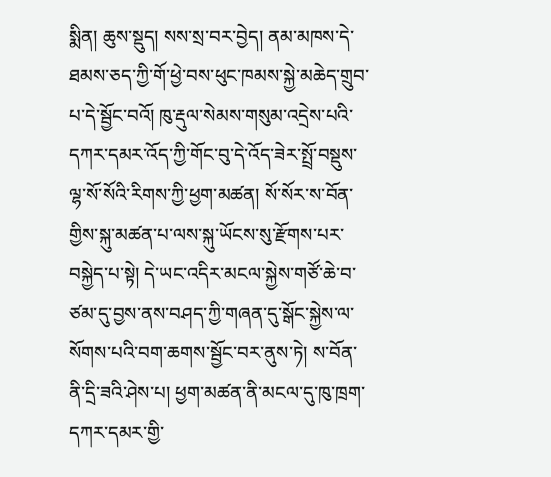སྨིན། ཆུས་སྡུད། སས་སྲ་བར་བྱེད། ནམ་མཁས་དེ་ཐམས་ཅད་ཀྱི་གོ་ཕྱེ་བས་ཕུང་ཁམས་སྐྱེ་མཆེད་གྲུབ་པ་དེ་སྦྱོང་བའོ། ཁུ་རྡུལ་སེམས་གསུམ་འདྲེས་པའི་དཀར་དམར་འོད་ཀྱི་གོང་བུ་དེ་འོད་ཟེར་སྤྲོ་བསྡུས་ལྷ་སོ་སོའི་རིགས་ཀྱི་ཕྱག་མཚན། སོ་སོར་ས་བོན་གྱིས་སྐུ་མཚན་པ་ལས་སྐུ་ཡོངས་སུ་རྫོགས་པར་བསྐྱེད་པ་སྟེ། དེ་ཡང་འདིར་མངལ་སྐྱེས་གཙོ་ཆེ་བ་ཙམ་དུ་བྱས་ནས་བཤད་ཀྱི་གཞན་དུ་སྒོང་སྐྱེས་ལ་སོགས་པའི་བག་ཆགས་སྦྱོང་བར་ནུས་ཏེ། ས་བོན་ནི་དྲི་ཟའི་ཤེས་པ། ཕྱག་མཚན་ནི་མངལ་དུ་ཁུ་ཁྲག་དཀར་དམར་གྱི་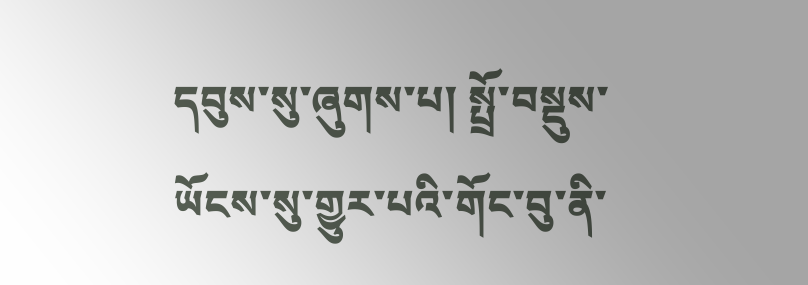དབུས་སུ་ཞུགས་པ། སྤྲོ་བསྡུས་ཡོངས་སུ་གྱུར་པའི་གོང་བུ་ནི་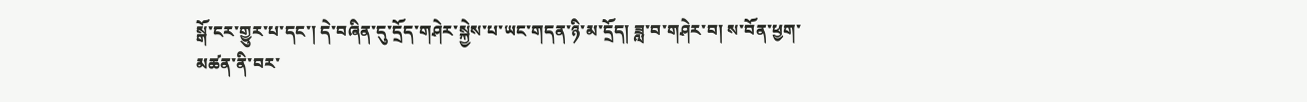སྒོ་ངར་གྱུར་པ་དང་། དེ་བཞིན་དུ་དྲོད་གཤེར་སྐྱེས་པ་ཡང་གདན་ཉི་མ་དྲོད། ཟླ་བ་གཤེར་བ། ས་བོན་ཕྱག་མཚན་ནི་བར་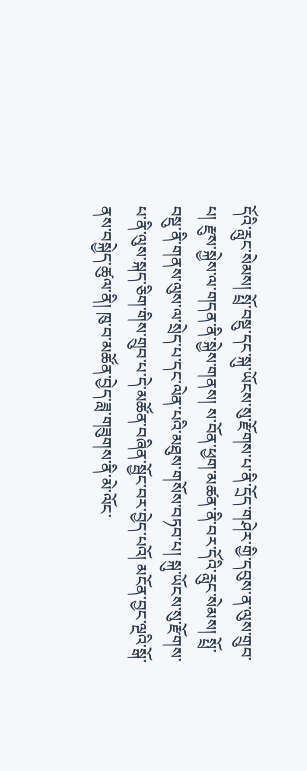དོའི་རླུང་སེམས། སྤྲོ་བསྡུ་དང་སྐུ་ཡོངས་སུ་རྫོགས་པ་ནི་དྲོད་གཤེར་གྱི་དབུས་ན་ལུས་གྲུབ་པ། རྫུས་སྐྱེས་ལ་གདན་ནི་སྐྱེས་གནས། ས་བོན་ཕྱག་མཚན་ནི་བར་དོའི་རླུང་སེམས། སྤྲོ་བསྡུ་ནི་གནས་ལུས་ལ་སྲེད་པ་དང་ལེན་པའི་མཐུས་གསོས་བཏབ་པ། སྐུ་ཡོངས་སུ་རྫོགས་པ་ནི་ལུས་སྐད་ཅིག་གིས་གྲུབ་པ་དེ་མཚོན་བཞིན་སྦྱོང་བར་བྱེད་པའོ། མངོན་བྱང་ལྔའི་སྒོ་ནས་བསྐྱེད་ཚུལ་ནི། ཁུ་བ་མཚོན་བྱེད་ཟླ་གཟུགས་ནི་མེ་ལོང་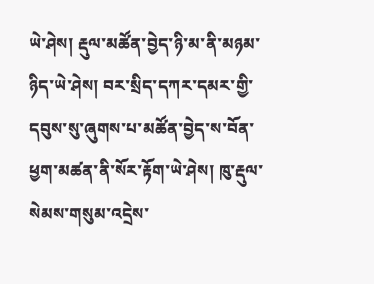ཡེ་ཤེས། རྡུལ་མཚོན་བྱེད་ཉི་མ་ནི་མཉམ་ཉིད་ཡེ་ཤེས། བར་སྲིད་དཀར་དམར་གྱི་དབུས་སུ་ཞུགས་པ་མཚོན་བྱེད་ས་བོན་ཕྱག་མཚན་ནི་སོར་རྟོག་ཡེ་ཤེས། ཁུ་རྡུལ་སེམས་གསུམ་འདྲེས་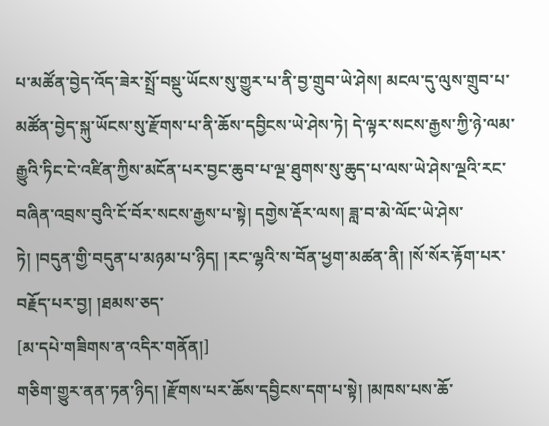པ་མཚོན་བྱེད་འོད་ཟེར་སྤྲོ་བསྡུ་ཡོངས་སུ་གྱུར་པ་ནི་བྱ་གྲུབ་ཡེ་ཤེས། མངལ་དུ་ལུས་གྲུབ་པ་མཚོན་བྱེད་སྐུ་ཡོངས་སུ་རྫོགས་པ་ནི་ཆོས་དབྱིངས་ཡེ་ཤེས་ཏེ། དེ་ལྟར་སངས་རྒྱས་ཀྱི་ཉེ་ལམ་རྒྱུའི་ཏིང་ངེ་འཛིན་ཀྱིས་མངོན་པར་བྱང་ཆུབ་པ་ལྔ་ཐུགས་སུ་ཆུད་པ་ལས་ཡེ་ཤེས་ལྔའི་རང་བཞིན་འབྲས་བུའི་ངོ་བོར་སངས་རྒྱས་པ་སྟེ། དགྱེས་རྡོར་ལས། ཟླ་བ་མེ་ལོང་ཡེ་ཤེས་ཏེ། །བདུན་གྱི་བདུན་པ་མཉམ་པ་ཉིད། །རང་ལྷའི་ས་བོན་ཕྱག་མཚན་ནི། །སོ་སོར་རྟོག་པར་བརྗོད་པར་བྱ། །ཐམས་ཅད་
[མ་དཔེ་གཟིགས་ན་འདིར་གནོན།]
གཅིག་གྱུར་ནན་ཏན་ཉིད། །རྫོགས་པར་ཆོས་དབྱིངས་དག་པ་སྟེ། །མཁས་པས་ཆོ་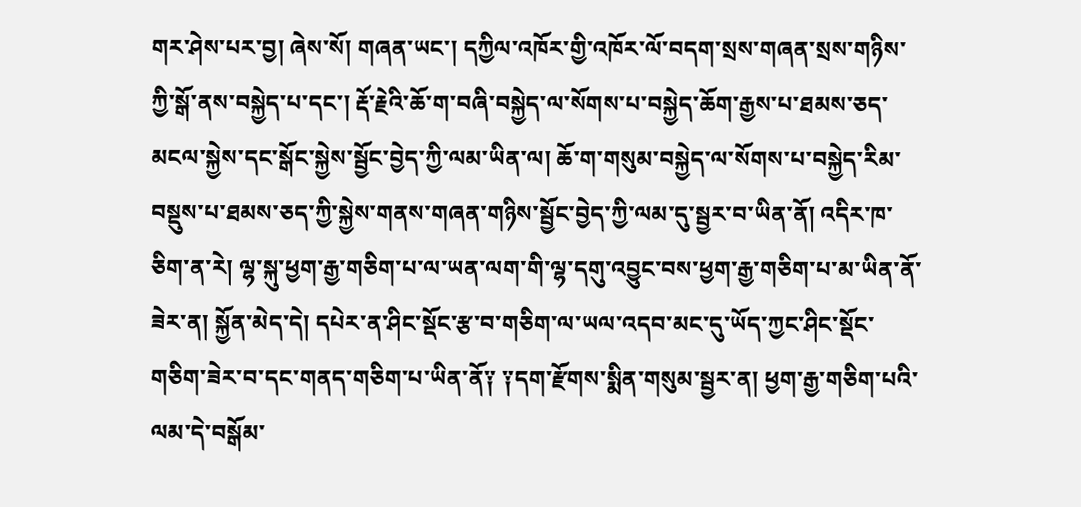གར་ཤེས་པར་བྱ། ཞེས་སོ། གཞན་ཡང་། དཀྱིལ་འཁོར་གྱི་འཁོར་ལོ་བདག་སྲས་གཞན་སྲས་གཉིས་ཀྱི་སྒོ་ནས་བསྐྱེད་པ་དང་། རྡོ་རྗེའི་ཆོ་ག་བཞི་བསྐྱེད་ལ་སོགས་པ་བསྐྱེད་ཆོག་རྒྱས་པ་ཐམས་ཅད་མངལ་སྐྱེས་དང་སྒོང་སྐྱེས་སྦྱོང་བྱེད་ཀྱི་ལམ་ཡིན་ལ། ཆོ་ག་གསུམ་བསྐྱེད་ལ་སོགས་པ་བསྐྱེད་རིམ་བསྡུས་པ་ཐམས་ཅད་ཀྱི་སྐྱེས་གནས་གཞན་གཉིས་སྦྱོང་བྱེད་ཀྱི་ལམ་དུ་སྦྱར་བ་ཡིན་ནོ། འདིར་ཁ་ཅིག་ན་རེ། ལྷ་སྐུ་ཕྱག་རྒྱ་གཅིག་པ་ལ་ཡན་ལག་གི་ལྷ་དགུ་འབྱུང་བས་ཕྱག་རྒྱ་གཅིག་པ་མ་ཡིན་ནོ་ཟེར་ན། སྐྱོན་མེད་དེ། དཔེར་ན་ཤིང་སྡོང་རྩ་བ་གཅིག་ལ་ཡལ་འདབ་མང་དུ་ཡོད་ཀྱང་ཤིང་སྡོང་གཅིག་ཟེར་བ་དང་གནད་གཅིག་པ་ཡིན་ནོ༑ ༑དག་རྫོགས་སྨིན་གསུམ་སྦྱར་ན། ཕྱག་རྒྱ་གཅིག་པའི་ལམ་དེ་བསྒོམ་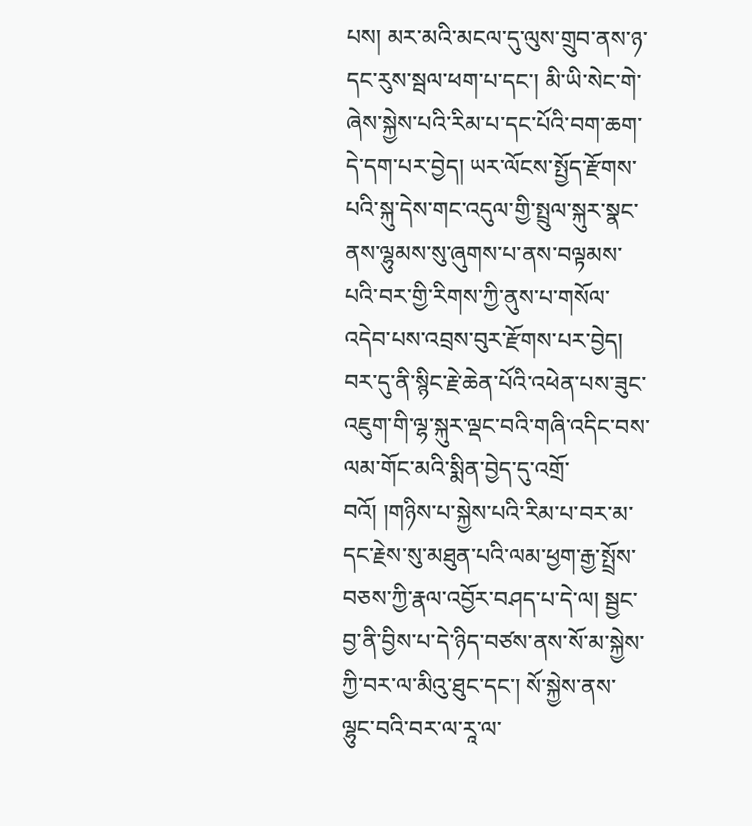པས། མར་མའི་མངལ་དུ་ལུས་གྲུབ་ནས་ཉ་དང་རུས་སྦལ་ཕག་པ་དང་། མི་ཡི་སེང་གེ་ཞེས་སྐྱེས་པའི་རིམ་པ་དང་པོའི་བག་ཆག་དེ་དག་པར་བྱེད། ཡར་ལོངས་སྤྱོད་རྫོགས་པའི་སྐུ་དེས་གང་འདུལ་གྱི་སྤྲུལ་སྐུར་སྣང་ནས་ལྷུམས་སུ་ཞུགས་པ་ནས་བལྟམས་པའི་བར་གྱི་རིགས་ཀྱི་ནུས་པ་གསོལ་འདེབ་པས་འབྲས་བུར་རྫོགས་པར་བྱེད། བར་དུ་ནི་སྙིང་རྗེ་ཆེན་པོའི་འཕེན་པས་ཟུང་འཇུག་གི་ལྷ་སྐུར་ལྡང་བའི་གཞི་འདིང་བས་ལམ་གོང་མའི་སྨིན་བྱེད་དུ་འགྲོ་བའོ། །གཉིས་པ་སྐྱེས་པའི་རིམ་པ་བར་མ་དང་རྗེས་སུ་མཐུན་པའི་ལམ་ཕྱག་རྒྱ་སྤྲོས་བཅས་ཀྱི་རྣལ་འབྱོར་བཤད་པ་དེ་ལ། སྦྱང་བྱ་ནི་བྱིས་པ་དེ་ཉིད་བཙས་ནས་སོ་མ་སྐྱེས་ཀྱི་བར་ལ་མིའུ་ཐུང་དང་། སོ་སྐྱེས་ནས་ལྷུང་བའི་བར་ལ་རཱ་ལ་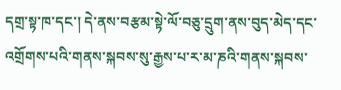དགྲ་སྟ་ཁ་དང་། དེ་ནས་བརྩམ་སྟེ་ལོ་བཅུ་དྲུག་ནས་བུད་མེད་དང་འགྲོགས་པའི་གནས་སྐབས་སུ་རྒྱས་པ་ར་མ་ཎའི་གནས་སྐབས་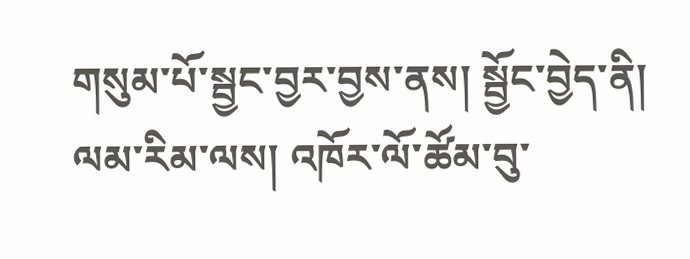གསུམ་པོ་སྦྱང་བྱར་བྱས་ནས། སྦྱོང་བྱེད་ནི། ལམ་རིམ་ལས། འཁོར་ལོ་ཚོམ་བུ་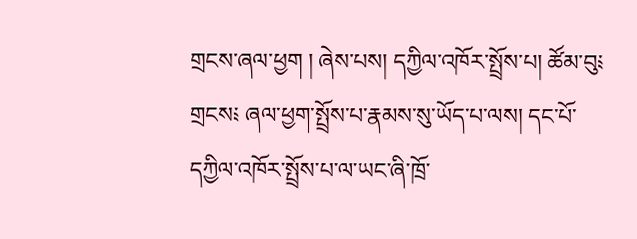གྲངས་ཞལ་ཕྱག ། ཞེས་པས། དཀྱིལ་འཁོར་སྤྲོས་པ། ཚོམ་བུ༴ གྲངས༴ ཞལ་ཕྱག་སྤྲོས་པ་རྣམས་སུ་ཡོད་པ་ལས། དང་པོ་དཀྱིལ་འཁོར་སྤྲོས་པ་ལ་ཡང་ཞི་ཁྲོ་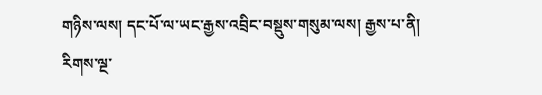གཉིས་ལས། དང་པོ་ལ་ཡང་རྒྱས་འབྲིང་བསྡུས་གསུམ་ལས། རྒྱས་པ་ནི། རིགས་ལྔ་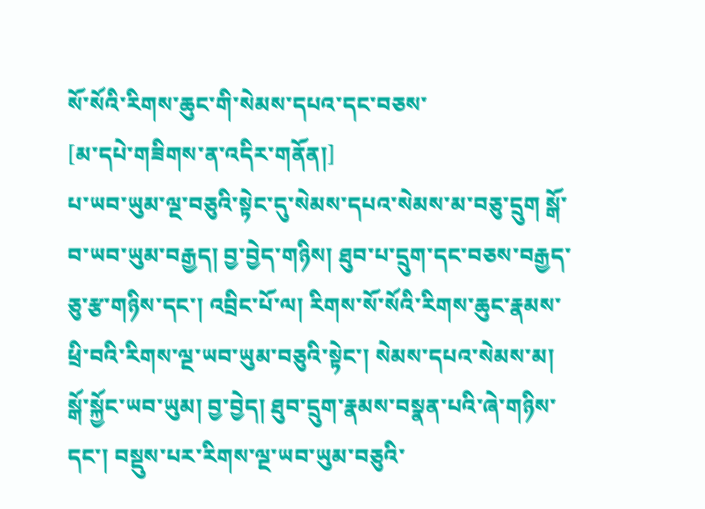སོ་སོའི་རིགས་ཆུང་གི་སེམས་དཔའ་དང་བཅས་
[མ་དཔེ་གཟིགས་ན་འདིར་གནོན།]
པ་ཡབ་ཡུམ་ལྔ་བཅུའི་སྟེང་དུ་སེམས་དཔའ་སེམས་མ་བཅུ་དྲུག སྒོ་བ་ཡབ་ཡུམ་བརྒྱད། བྱ་བྱེད་གཉིས། ཐུབ་པ་དྲུག་དང་བཅས་བརྒྱད་ཅུ་རྩ་གཉིས་དང་། འབྲིང་པོ་ལ། རིགས་སོ་སོའི་རིགས་ཆུང་རྣམས་ཕྲི་བའི་རིགས་ལྔ་ཡབ་ཡུམ་བཅུའི་སྟེང་། སེམས་དཔའ་སེམས་མ། སྒོ་སྐྱོང་ཡབ་ཡུམ། བྱ་བྱེད། ཐུབ་དྲུག་རྣམས་བསྣན་པའི་ཞེ་གཉིས་དང་། བསྡུས་པར་རིགས་ལྔ་ཡབ་ཡུམ་བཅུའི་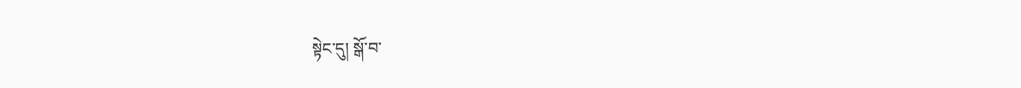སྟེང་དུ། སྒོ་བ་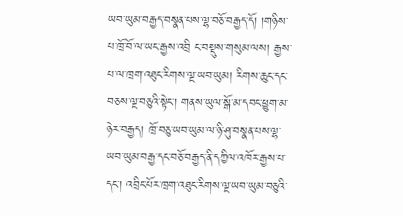ཡབ་ཡུམ་བརྒྱད་བསྣན་པས་ལྷ་བཅོ་བརྒྱད་དོ། །གཉིས་པ་ཁྲོ་བོ་ལ་ཡང་རྒྱས་འབྲི ང་བསྡུས་གསུམ་ལས། རྒྱས་པ་ལ་ཁྲག་འཐུང་རིགས་ལྔ་ཡབ་ཡུམ། རིགས་ཆུང་དང་བཅས་ལྔ་བཅུའི་སྟེང་། གནས་ཡུལ་སྒོ་མ་དབང་ཕྱུག་མ་ཉེར་བརྒྱད། ཁྲོ་བཅུ་ཡབ་ཡུམ་ལ་ཉི་ཤུ་བསྣན་པས་ལྷ་ཡབ་ཡུམ་བརྒྱ་དང་བཅོ་བརྒྱད་ནི་དཀྱིལ་འཁོར་རྒྱས་པ་དང་། འབྲིང་པོར་ཁྲག་འཐུང་རིགས་ལྔ་ཡབ་ཡུམ་བཅུའི་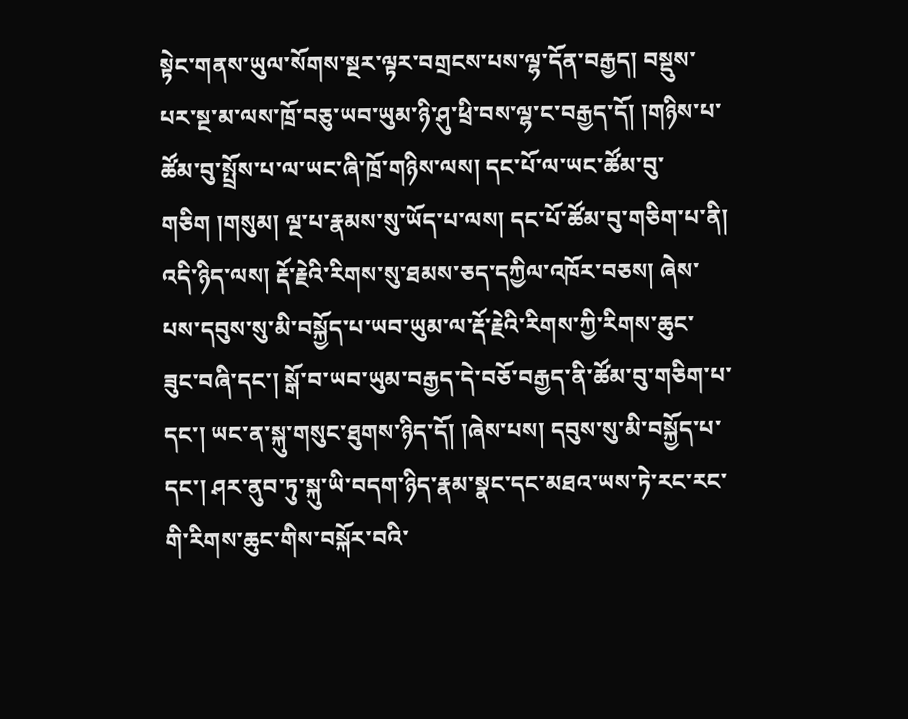སྟེང་གནས་ཡུལ་སོགས་སྔར་ལྟར་བགྲངས་པས་ལྷ་དོན་བརྒྱད། བསྡུས་པར་སྔ་མ་ལས་ཁྲོ་བཅུ་ཡབ་ཡུམ་ཉི་ཤུ་ཕྲི་བས་ལྷ་ང་བརྒྱད་དོ། །གཉིས་པ་ཚོམ་བུ་སྤྲོས་པ་ལ་ཡང་ཞི་ཁྲོ་གཉིས་ལས། དང་པོ་ལ་ཡང་ཚོམ་བུ་གཅིག །གསུམ། ལྔ་པ་རྣམས་སུ་ཡོད་པ་ལས། དང་པོ་ཚོམ་བུ་གཅིག་པ་ནི། འདི་ཉིད་ལས། རྡོ་རྗེའི་རིགས་སུ་ཐམས་ཅད་དཀྱིལ་འཁོར་བཅས། ཞེས་པས་དབུས་སུ་མི་བསྐྱོད་པ་ཡབ་ཡུམ་ལ་རྡོ་རྗེའི་རིགས་ཀྱི་རིགས་ཆུང་ཟུང་བཞི་དང་། སྒོ་བ་ཡབ་ཡུམ་བརྒྱད་དེ་བཅོ་བརྒྱད་ནི་ཚོམ་བུ་གཅིག་པ་དང་། ཡང་ན་སྐུ་གསུང་ཐུགས་ཉིད་དོ། །ཞེས་པས། དབུས་སུ་མི་བསྐྱོད་པ་དང་། ཤར་ནུབ་ཏུ་སྐུ་ཡི་བདག་ཉིད་རྣམ་སྣང་དང་མཐའ་ཡས་ཏེ་རང་རང་གི་རིགས་ཆུང་གིས་བསྐོར་བའི་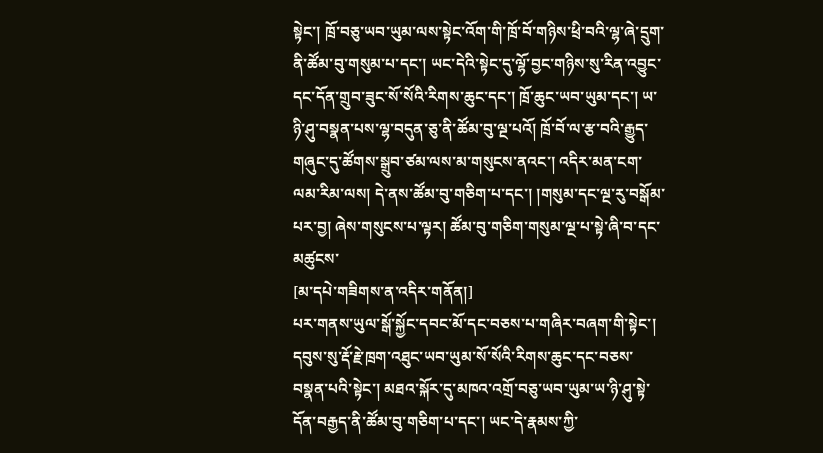སྟེང་། ཁྲོ་བཅུ་ཡབ་ཡུམ་ལས་སྟེང་འོག་གི་ཁྲོ་བོ་གཉིས་ཕྲི་བའི་ལྷ་ཞེ་དྲུག་ནི་ཚོམ་བུ་གསུམ་པ་དང་། ཡང་དེའི་སྟེང་དུ་ལྷོ་བྱང་གཉིས་སུ་རིན་འབྱུང་དང་དོན་གྲུབ་ཟུང་སོ་སོའི་རིགས་ཆུང་དང་། ཁྲོ་ཆུང་ཡབ་ཡུམ་དང་། ཡ་ཉི་ཤུ་བསྣན་པས་ལྷ་བདུན་ཅུ་ནི་ཚོམ་བུ་ལྔ་པའོ། ཁྲོ་བོ་ལ་རྩ་བའི་རྒྱུད་གཞུང་དུ་ཚོགས་སྒྲུབ་ཙམ་ལས་མ་གསུངས་ནའང་། འདིར་མན་ངག་ལམ་རིམ་ལས། དེ་ནས་ཚོམ་བུ་གཅིག་པ་དང་། །གསུམ་དང་ལྔ་རུ་བསྒོམ་པར་བྱ། ཞེས་གསུངས་པ་ལྟར། ཚོམ་བུ་གཅིག་གསུམ་ལྔ་པ་སྟེ་ཞི་བ་དང་མཚུངས་
[མ་དཔེ་གཟིགས་ན་འདིར་གནོན།]
པར་གནས་ཡུལ་སྒོ་སྐྱོང་དབང་མོ་དང་བཅས་པ་གཞིར་བཞག་གི་སྟེང་། དབུས་སུ་རྡོ་རྗེ་ཁྲག་འཐུང་ཡབ་ཡུམ་སོ་སོའི་རིགས་ཆུང་དང་བཅས་བསྣན་པའི་སྟེང་། མཐའ་སྐོར་དུ་མཁའ་འགྲོ་བཅུ་ཡབ་ཡུམ་ཡ་ཉི་ཤུ་སྟེ་དོན་བརྒྱད་ནི་ཚོམ་བུ་གཅིག་པ་དང་། ཡང་དེ་རྣམས་ཀྱི་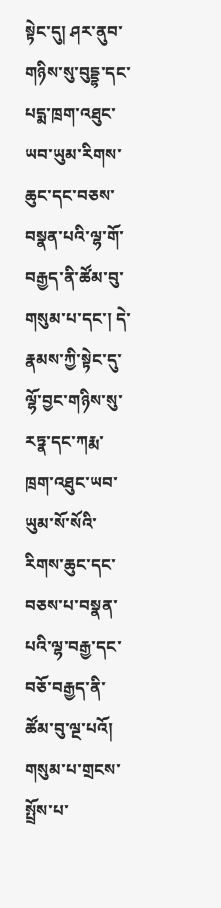སྟེང་དུ། ཤར་ནུབ་གཉིས་སུ་བུདྡྷ་དང་པདྨ་ཁྲག་འཐུང་ཡབ་ཡུམ་རིགས་ཆུང་དང་བཅས་བསྣན་པའི་ལྷ་གོ་བརྒྱད་ནི་ཚོམ་བུ་གསུམ་པ་དང་། དེ་རྣམས་ཀྱི་སྟེང་དུ་ལྷོ་བྱང་གཉིས་སུ་རཏྣ་དང་ཀརྨ་ཁྲག་འཐུང་ཡབ་ཡུམ་སོ་སོའི་རིགས་ཆུང་དང་བཅས་པ་བསྣན་པའི་ལྷ་བརྒྱ་དང་བཅོ་བརྒྱད་ནི་ཚོམ་བུ་ལྔ་པའོ། གསུམ་པ་གྲངས་སྤྲོས་པ་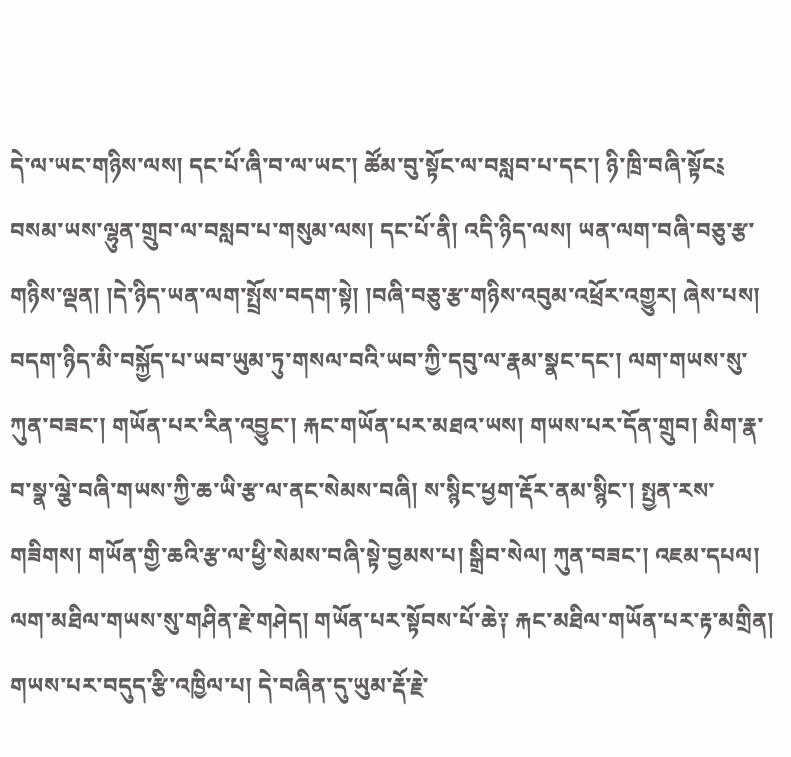དེ་ལ་ཡང་གཉིས་ལས། དང་པོ་ཞི་བ་ལ་ཡང་། ཚོམ་བུ་སྟོང་ལ་བསླབ་པ་དང་། ཉི་ཁྲི་བཞི་སྟོང༴ བསམ་ཡས་ལྷུན་གྲུབ་ལ་བསླབ་པ་གསུམ་ལས། དང་པོ་ནི། འདི་ཉིད་ལས། ཡན་ལག་བཞི་བཅུ་རྩ་གཉིས་ལྡན། །དེ་ཉིད་ཡན་ལག་སྤྲོས་བདག་སྟེ། །བཞི་བཅུ་རྩ་གཉིས་འབུམ་འཕྲོར་འགྱུར། ཞེས་པས། བདག་ཉིད་མི་བསྐྱོད་པ་ཡབ་ཡུམ་ཏུ་གསལ་བའི་ཡབ་ཀྱི་དབུ་ལ་རྣམ་སྣང་དང་། ལག་གཡས་སུ་ཀུན་བཟང་། གཡོན་པར་རིན་འབྱུང་། རྐང་གཡོན་པར་མཐའ་ཡས། གཡས་པར་དོན་གྲུབ། མིག་རྣ་བ་སྣ་ལྕེ་བཞི་གཡས་ཀྱི་ཆ་ཡི་རྩ་ལ་ནང་སེམས་བཞི། ས་སྙིང་ཕྱག་རྡོར་ནམ་སྙིང་། སྤྱན་རས་གཟིགས། གཡོན་གྱི་ཆའི་རྩ་ལ་ཕྱི་སེམས་བཞི་སྟེ་བྱམས་པ། སྒྲིབ་སེལ། ཀུན་བཟང་། འཇམ་དཔལ། ལག་མཐིལ་གཡས་སུ་གཤིན་རྗེ་གཤེད། གཡོན་པར་སྟོབས་པོ་ཆེ༑ རྐང་མཐིལ་གཡོན་པར་རྟ་མགྲིན། གཡས་པར་བདུད་རྩི་འཁྱིལ་པ། དེ་བཞིན་དུ་ཡུམ་རྡོ་རྗེ་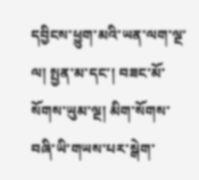དབྱིངས་ཕྱུག་མའི་ཡན་ལག་ལྔ་ལ། སྤྱན་མ་དང་། བཟང་མོ་སོགས་ཡུམ་ལྔ། མིག་སོགས་བཞི་ཡི་གཡས་པར་སྒེག་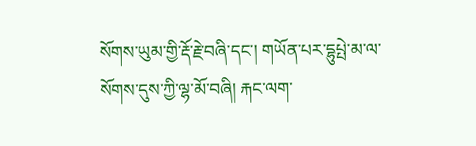སོགས་ཡུམ་གྱི་རྡོ་རྗེ་བཞི་དང་། གཡོན་པར་དྷུཔྤེ་མ་ལ་སོགས་དུས་ཀྱི་ལྷ་མོ་བཞི། རྐང་ལག་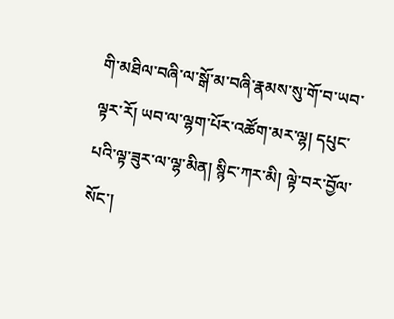གི་མཐིལ་བཞི་ལ་སྒོ་མ་བཞི་རྣམས་སུ་གོ་བ་ཡབ་ལྟར་རོ། ཡབ་ལ་ལྷག་པོར་འཚོག་མར་ལྷ། དཔུང་པའི་ལྟ་ཟུར་ལ་ལྷ་མིན། སྙིང་ཀར་མི། ལྟེ་བར་བྱོལ་སོང་།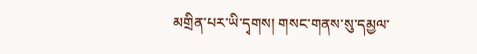མགྲིན་པར་ཡི་དྭགས། གསང་གནས་སུ་དམྱལ་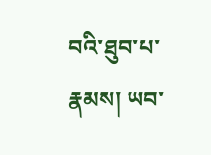བའི་ཐུབ་པ་རྣམས། ཡབ་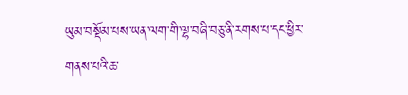ཡུམ་བསྡོམ་པས་ཡན་ལག་གི་ལྷ་བཞི་བཅུ་ནི་རགས་པ་དང་ཕྱིར་གནས་པའི་ཆ་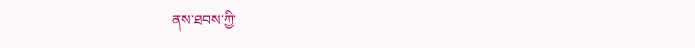ནས་ཐབས་ཀྱི་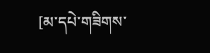[མ་དཔེ་གཟིགས་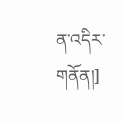ན་འདིར་གནོན།]